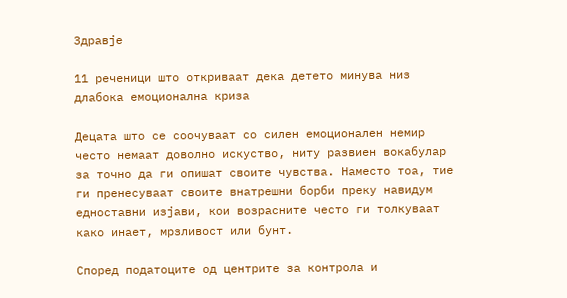Здравје

11 реченици што откриваат дека детето минува низ длабока емоционална криза

Децата што се соочуваат со силен емоционален немир често немаат доволно искуство, ниту развиен вокабулар за точно да ги опишат своите чувства. Наместо тоа, тие ги пренесуваат своите внатрешни борби преку навидум едноставни изјави, кои возрасните често ги толкуваат како инает, мрзливост или бунт.

Според податоците од центрите за контрола и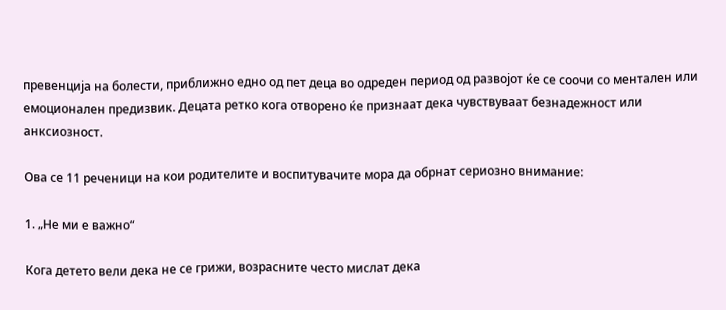превенција на болести, приближно едно од пет деца во одреден период од развојот ќе се соочи со ментален или емоционален предизвик. Децата ретко кога отворено ќе признаат дека чувствуваат безнадежност или анксиозност.

Ова се 11 реченици на кои родителите и воспитувачите мора да обрнат сериозно внимание:

1. „Не ми е важно“

Кога детето вели дека не се грижи, возрасните често мислат дека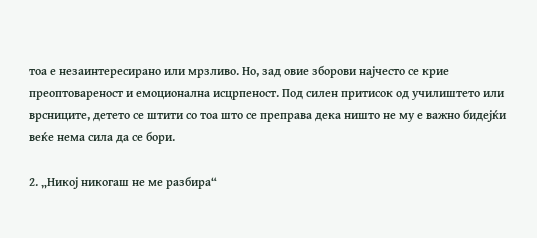тоа е незаинтересирано или мрзливо. Но, зад овие зборови најчесто се крие преоптовареност и емоционална исцрпеност. Под силен притисок од училиштето или врсниците, детето се штити со тоа што се преправа дека ништо не му е важно бидејќи веќе нема сила да се бори.

2. „Никој никогаш не ме разбира“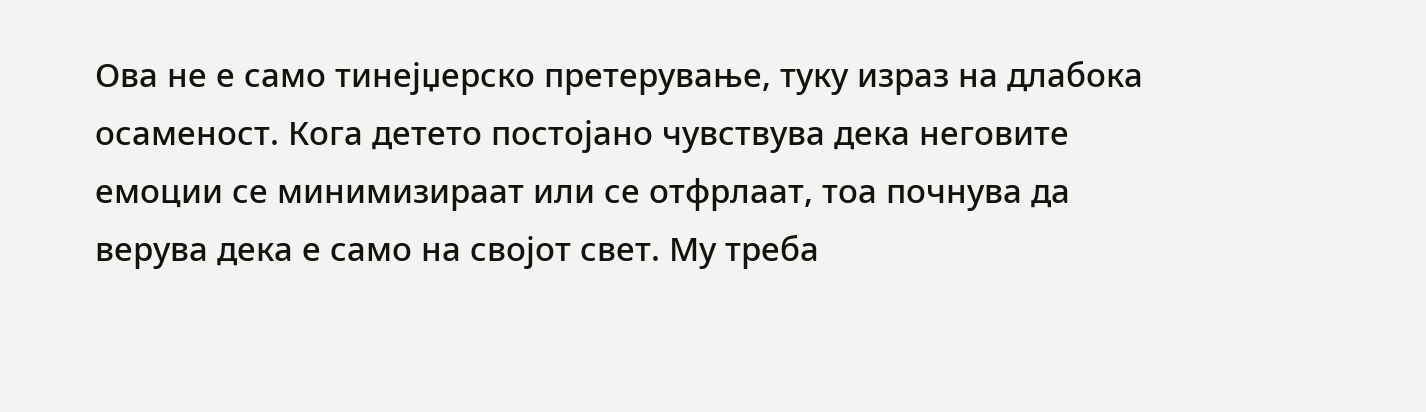Ова не е само тинејџерско претерување, туку израз на длабока осаменост. Кога детето постојано чувствува дека неговите емоции се минимизираат или се отфрлаат, тоа почнува да верува дека е само на својот свет. Му треба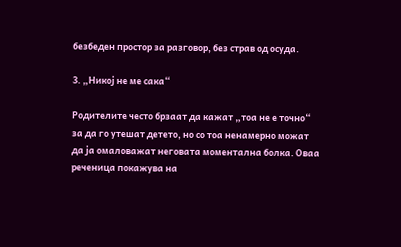безбеден простор за разговор, без страв од осуда.

3. „Никој не ме сака“

Родителите често брзаат да кажат „тоа не е точно“ за да го утешат детето, но со тоа ненамерно можат да ја омаловажат неговата моментална болка. Оваа реченица покажува на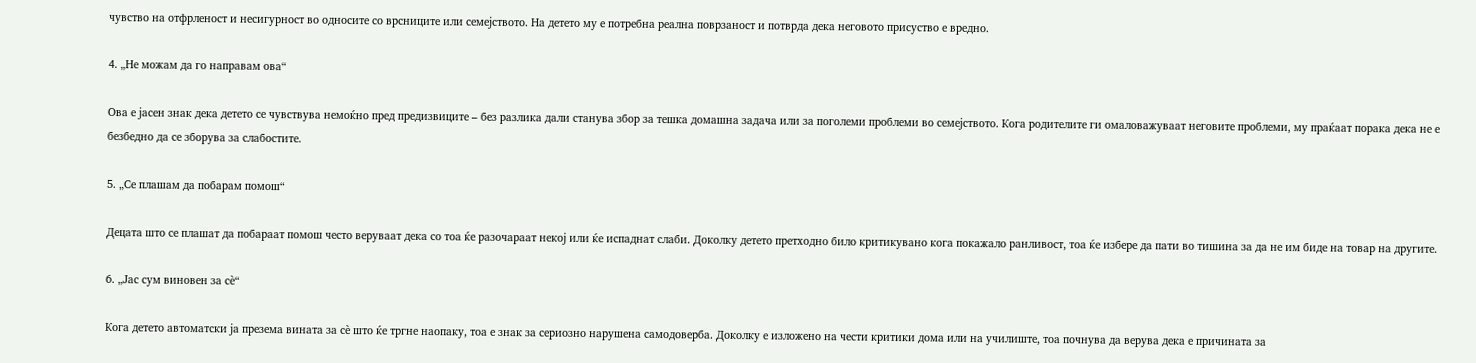чувство на отфрленост и несигурност во односите со врсниците или семејството. На детето му е потребна реална поврзаност и потврда дека неговото присуство е вредно.

4. „Не можам да го направам ова“

Ова е јасен знак дека детето се чувствува немоќно пред предизвиците – без разлика дали станува збор за тешка домашна задача или за поголеми проблеми во семејството. Кога родителите ги омаловажуваат неговите проблеми, му праќаат порака дека не е безбедно да се зборува за слабостите.

5. „Се плашам да побарам помош“

Децата што се плашат да побараат помош често веруваат дека со тоа ќе разочараат некој или ќе испаднат слаби. Доколку детето претходно било критикувано кога покажало ранливост, тоа ќе избере да пати во тишина за да не им биде на товар на другите.

6. „Јас сум виновен за сè“

Кога детето автоматски ја презема вината за сè што ќе тргне наопаку, тоа е знак за сериозно нарушена самодоверба. Доколку е изложено на чести критики дома или на училиште, тоа почнува да верува дека е причината за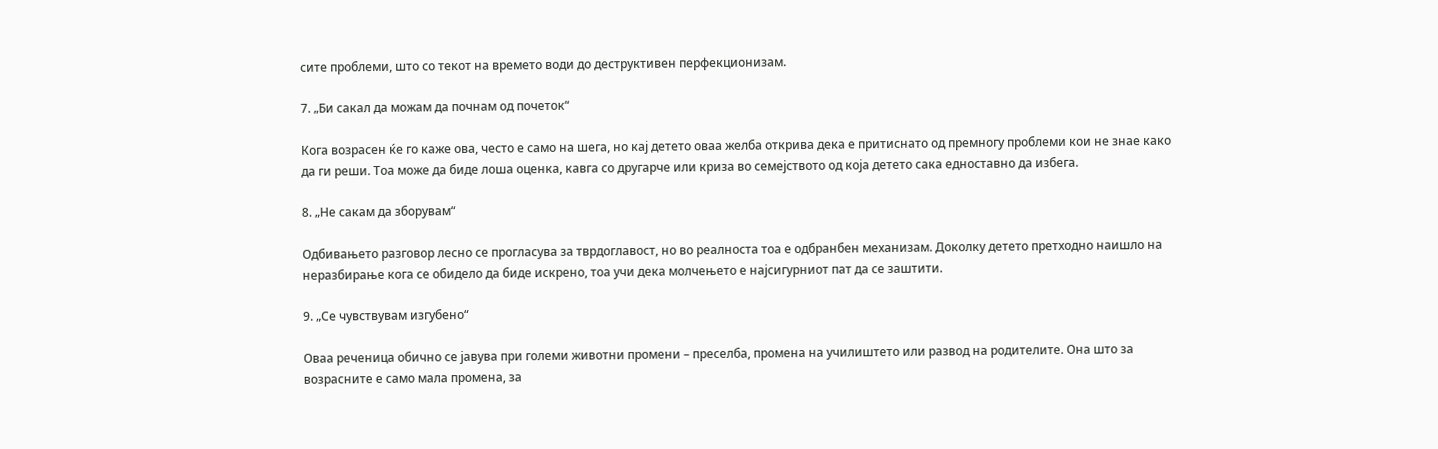сите проблеми, што со текот на времето води до деструктивен перфекционизам.

7. „Би сакал да можам да почнам од почеток“

Кога возрасен ќе го каже ова, често е само на шега, но кај детето оваа желба открива дека е притиснато од премногу проблеми кои не знае како да ги реши. Тоа може да биде лоша оценка, кавга со другарче или криза во семејството од која детето сака едноставно да избега.

8. „Не сакам да зборувам“

Одбивањето разговор лесно се прогласува за тврдоглавост, но во реалноста тоа е одбранбен механизам. Доколку детето претходно наишло на неразбирање кога се обидело да биде искрено, тоа учи дека молчењето е најсигурниот пат да се заштити.

9. „Се чувствувам изгубено“

Оваа реченица обично се јавува при големи животни промени – преселба, промена на училиштето или развод на родителите. Она што за возрасните е само мала промена, за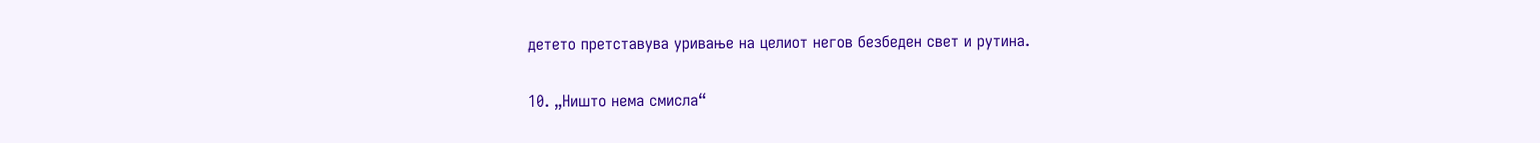детето претставува уривање на целиот негов безбеден свет и рутина.

10. „Ништо нема смисла“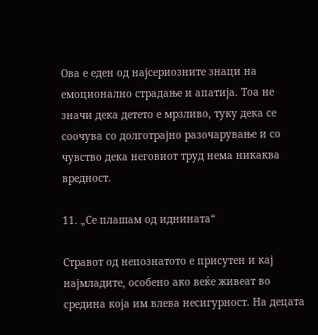Ова е еден од најсериозните знаци на емоционално страдање и апатија. Тоа не значи дека детето е мрзливо, туку дека се соочува со долготрајно разочарување и со чувство дека неговиот труд нема никаква вредност.

11. „Се плашам од иднината“

Стравот од непознатото е присутен и кај најмладите, особено ако веќе живеат во средина која им влева несигурност. На децата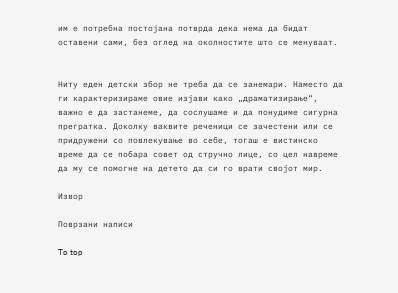им е потребна постојана потврда дека нема да бидат оставени сами, без оглед на околностите што се менуваат.


Ниту еден детски збор не треба да се занемари. Наместо да ги карактеризираме овие изјави како „драматизирање“, важно е да застанеме, да сослушаме и да понудиме сигурна прегратка. Доколку ваквите реченици се зачестени или се придружени со повлекување во себе, тогаш е вистинско време да се побара совет од стручно лице, со цел навреме да му се помогне на детето да си го врати својот мир.

Извор

Поврзани написи

To top